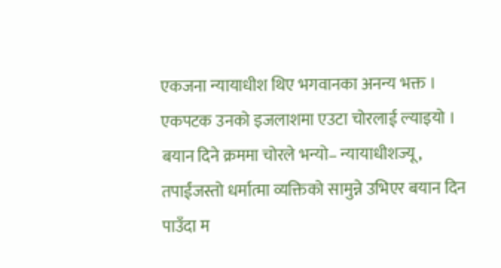एकजना न्यायाधीश थिए भगवानका अनन्य भक्त । एकपटक उनको इजलाशमा एउटा चोरलाई ल्याइयो । बयान दिने क्रममा चोरले भन्यो– न्यायाधीशज्यू, तपाईंजस्तो धर्मात्मा व्यक्तिको सामुन्ने उभिएर बयान दिन पाउँदा म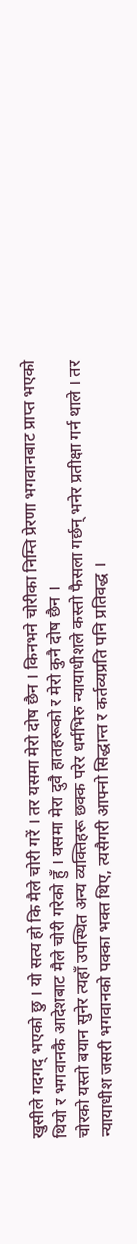खुसीले गदगद् भएको छु । यो सत्य हो कि मैले चोरी गरें । तर यसमा मेरो दोष छैन । किनभने चोरीका निम्ति प्रेरणा भगवानबाट प्राप्त भएको थियो र भगवानकै आदेशबाट मैले चोरी गरेको हुँ । यसमा मेरा दुवै हातहरूको र मेरो कुनै दोष छैन ।
चोरको यस्तो बयान सुनेर त्यहाँ उपस्थित अन्य व्यक्तिहरू छक्क परेर धर्मभिरु न्यायाधीशले कस्तो फैसला गर्छन् भनेर प्रतीक्षा गर्न थाले । तर न्यायाधीश जसरी भगवानको पक्का भक्त थिए, त्यसैगरी आफ्नो सिद्धान्त र कर्तव्यप्रति पनि प्रतिवद्ध ।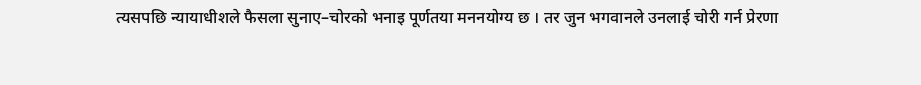त्यसपछि न्यायाधीशले फैसला सुनाए–चोरको भनाइ पूर्णतया मननयोग्य छ । तर जुन भगवानले उनलाई चोरी गर्न प्रेरणा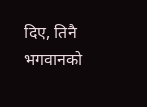दिए, तिनै भगवानको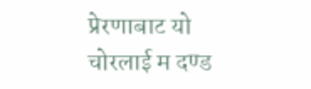प्रेरणाबाट यो चोरलाई म दण्ड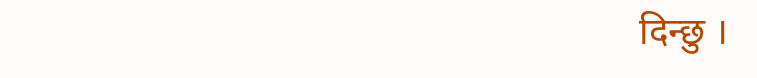दिन्छु ।